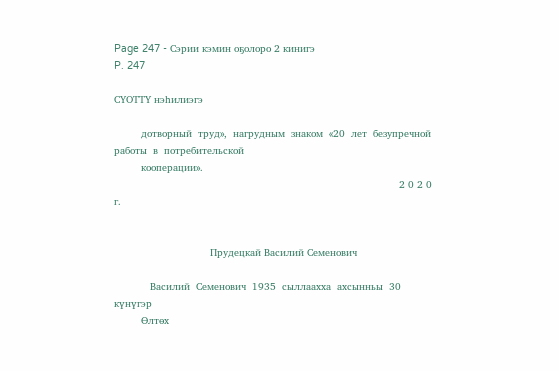Page 247 - Сэрии кэмин оҕолоро 2 кинигэ
P. 247

СҮОТТҮ нэһилиэгэ

         дотворный  труд»,  нагрудным  знаком  «20  лет  безупречной  работы  в  потребительской
         кооперации».
                                                                                               2 0 2 0  г.


                                Прудецкай Василий Семенович

            Василий  Семенович  1935  сыллаахха  ахсынньы  30  күнүгэр
         Өлтөх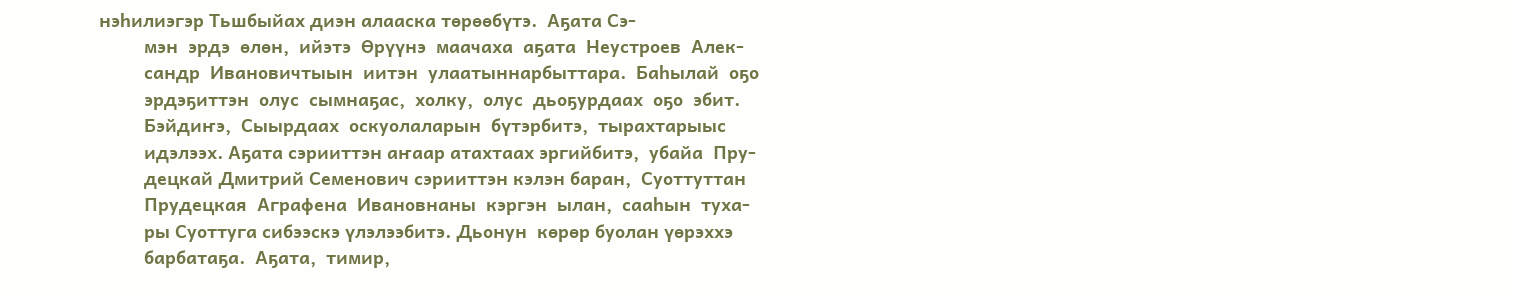нэһилиэгэр Тьшбыйах диэн алааска төрөөбүтэ.  Аҕата Сэ-
         мэн  эрдэ  өлөн,  ийэтэ  Өрүүнэ  маачаха  аҕата  Неустроев  Алек-
         сандр  Ивановичтыын  иитэн  улаатыннарбыттара.  Баһылай  оҕо
         эрдэҕиттэн  олус  сымнаҕас,  холку,  олус  дьоҕурдаах  оҕо  эбит.
         Бэйдиҥэ,  Сыырдаах  оскуолаларын  бүтэрбитэ,  тырахтарыыс
         идэлээх. Аҕата сэрииттэн аҥаар атахтаах эргийбитэ,  убайа  Пру-
         децкай Дмитрий Семенович сэрииттэн кэлэн баран,  Суоттуттан
         Прудецкая  Аграфена  Ивановнаны  кэргэн  ылан,  сааһын  туха-
         ры Суоттуга сибээскэ үлэлээбитэ. Дьонун  көрөр буолан үөрэххэ
         барбатаҕа.  Аҕата,  тимир,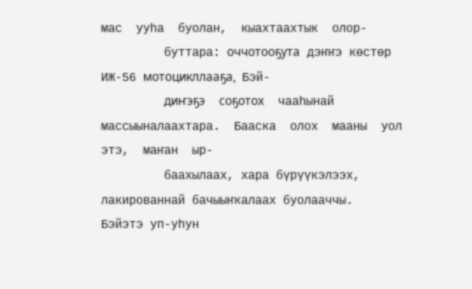мас  ууһа  буолан,  кыахтаахтык  олор-
         буттара: оччотооҕута дэҥҥэ көстөр  ИЖ-56 мотоцикллааҕа,  Бэй-
         диҥэҕэ  соҕотох  чааһынай  массыыналаахтара.  Бааска  олох  мааны  уол  этэ,  маҥан  ыр-
         баахылаах, хара бүрүүкэлээх, лакированнай бачыыҥкалаах буолааччы.  Бэйэтэ уп-уһун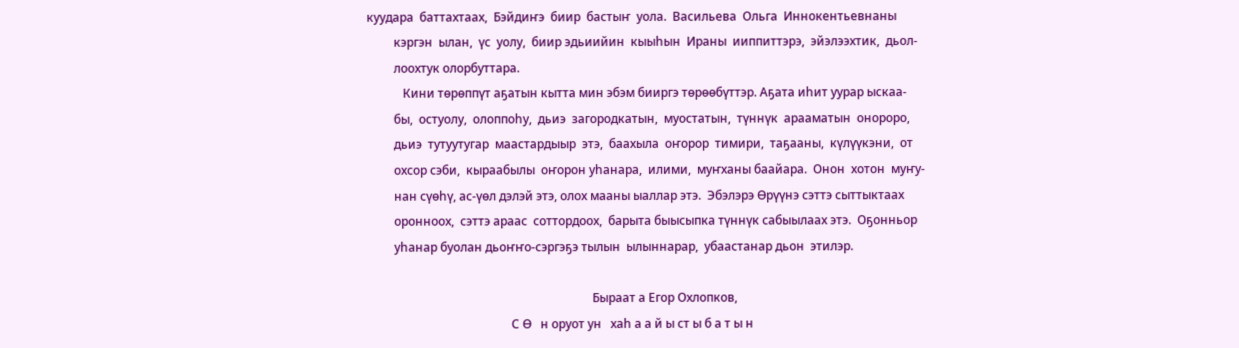куудара  баттахтаах,  Бэйдиҥэ  биир  бастыҥ  уола.  Васильева  Ольга  Иннокентьевнаны
         кэргэн  ылан,  үс  уолу,  биир эдьиийин  кыыһын  Ираны  ииппиттэрэ,  эйэлээхтик,  дьол-
         лоохтук олорбуттара.
            Кини төрөппүт аҕатын кытта мин эбэм бииргэ төрөөбүттэр. Аҕата иһит уурар ыскаа-
         бы,  остуолу,  олоппоһу,  дьиэ  загородкатын,  муостатын,  түннүк  арааматын  онороро,
         дьиэ  тутуутугар  маастардыыр  этэ,  баахыла  оҥорор  тимири,  таҕааны,  күлүүкэни,  от
         охсор сэби,  кыраабылы  оҥорон уһанара,  илими,  муҥханы баайара.  Онон  хотон  муҥу-
         нан сүөһү, ас-үөл дэлэй этэ, олох мааны ыаллар этэ.  Эбэлэрэ Өрүүнэ сэттэ сыттыктаах
         оронноох,  сэттэ араас  соттордоох,  барыта быысыпка түннүк сабыылаах этэ.  Оҕонньор
         уһанар буолан дьоҥҥо-сэргэҕэ тылын  ылыннарар,  убаастанар дьон  этилэр.

                                                                           Быраат а Егор Охлопков,
                                                С Ө   н оруот ун   хаһ а а й ы ст ы б а т ы н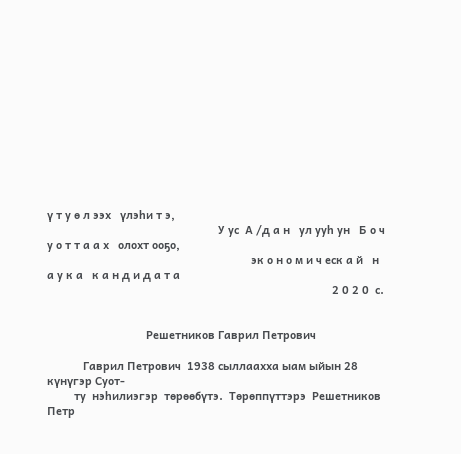ү т у ө л ээх   үлэһи т э,
                                                         У ус  А /д а н   ул ууһ ун   Б о ч у о т т а а х   олохт ооҕо,
                                                                    эк о н о м и ч еск а й   н а у к а   к а н д и д а т а
                                                                                               2 0 2 0  с.


                                 Решетников Гаврил Петрович

            Гаврил Петрович  1938 сыллаахха ыам ыйын 28 күнүгэр Суот-
         ту  нэһилиэгэр  төрөөбүтэ.  Төрөппүттэрэ  Решетников  Петр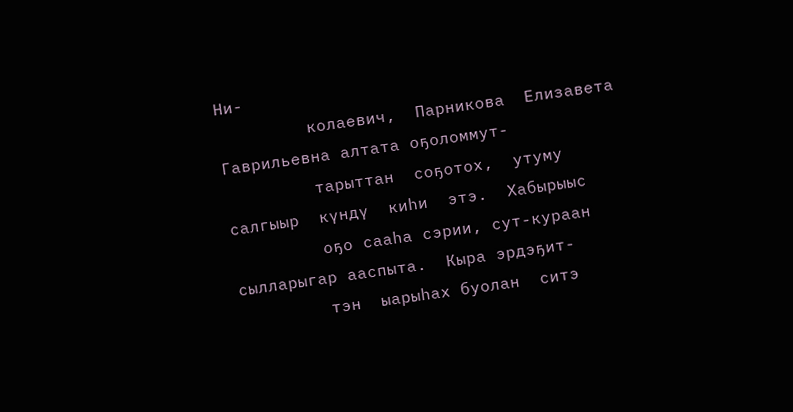Ни-
         колаевич,  Парникова  Елизавета  Гаврильевна алтата оҕоломмут-
         тарыттан  соҕотох,  утуму  салгыыр  күндү  киһи  этэ.  Хабырыыс
         оҕо сааһа сэрии, сут-кураан сылларыгар ааспыта.  Кыра эрдэҕит-
         тэн  ыарыһах буолан  ситэ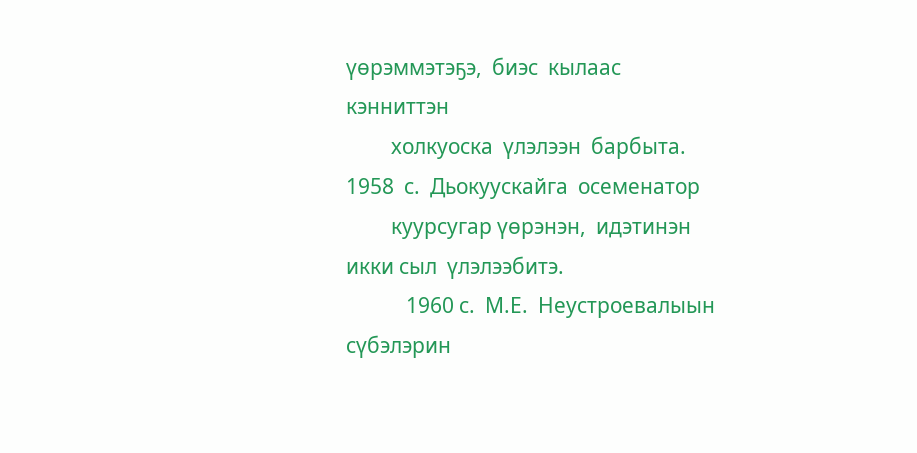үөрэммэтэҕэ,  биэс  кылаас  кэнниттэн
         холкуоска  үлэлээн  барбыта.  1958  с.  Дьокуускайга  осеменатор
         куурсугар үөрэнэн,  идэтинэн  икки сыл  үлэлээбитэ.
            1960 с.  М.Е.  Неустроевалыын  сүбэлэрин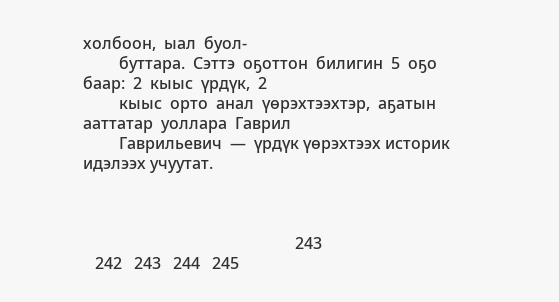холбоон,  ыал  буол-
         буттара.  Сэттэ  оҕоттон  билигин  5  оҕо  баар:  2  кыыс  үрдүк,  2
         кыыс  орто  анал  үөрэхтээхтэр,  аҕатын  ааттатар  уоллара  Гаврил
         Гаврильевич  —  үрдүк үөрэхтээх историк  идэлээх учуутат.



                                                     243
   242   243   244   245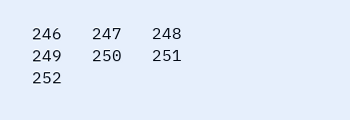246   247   248   249   250   251   252